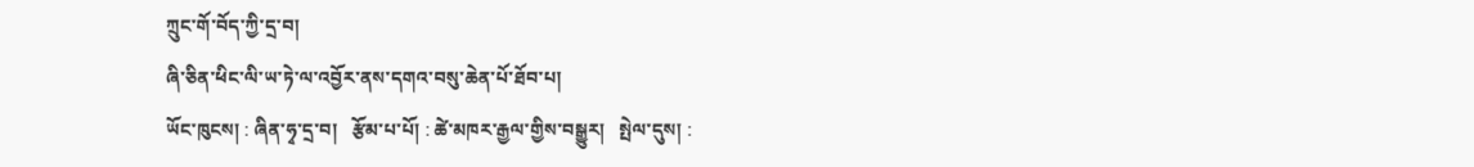ཀྲུང་གོ་བོད་ཀྱི་དྲ་བ།
ཞི་ཅིན་ཕིང་ལི་ཡ་ཏེ་ལ་འབྱོར་ནས་དགའ་བསུ་ཆེན་པོ་ཐོབ་པ།
ཡོང་ཁུངས། : ཞིན་ཧྭ་དྲ་བ།   རྩོམ་པ་པོ། : ཚེ་མཁར་རྒྱལ་གྱིས་བསྒྱུར།   སྤེལ་དུས། :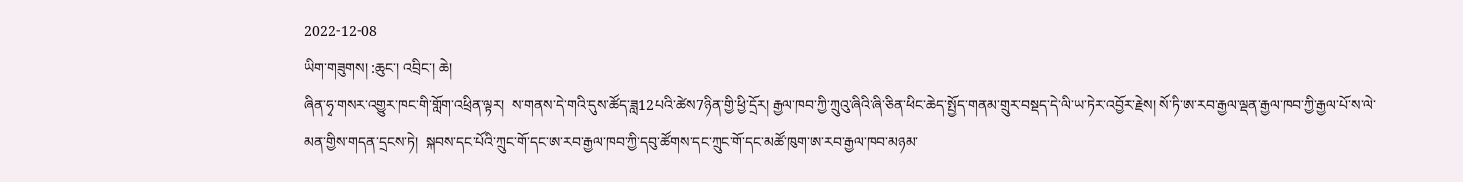2022-12-08
ཡིག་གཟུགས། :ཆུང་། འབྲིང་། ཆེ།
ཞིན་ཧྭ་གསར་འགྱུར་ཁང་གི་གློག་འཕྲིན་ལྟར།  ས་གནས་དེ་གའི་དུས་ཚོད་ཟླ12པའི་ཚེས7ཉིན་གྱི་ཕྱི་དྲོར། རྒྱལ་ཁབ་ཀྱི་ཀྲུའུ་ཞིའི་ཞི་ཅིན་ཕིང་ཆེད་སྤྱོད་གནམ་གྲུར་བསྡད་དེ་ལི་ཡ་ཏེར་འབྱོར་རྗེས། སོ་ཏི་ཨ་རབ་རྒྱལ་ལྡན་རྒྱལ་ཁབ་ཀྱི་རྒྱལ་པོ་ས་ལེ་མན་གྱིས་གདན་དྲངས་ཏེ།  སྐབས་དང་པོའི་ཀྲུང་གོ་དང་ཨ་རབ་རྒྱལ་ཁབ་ཀྱི་དབུ་ཚོགས་དང་ཀྲུང་གོ་དང་མཚོ་ཁུག་ཨ་རབ་རྒྱལ་ཁབ་མཉམ་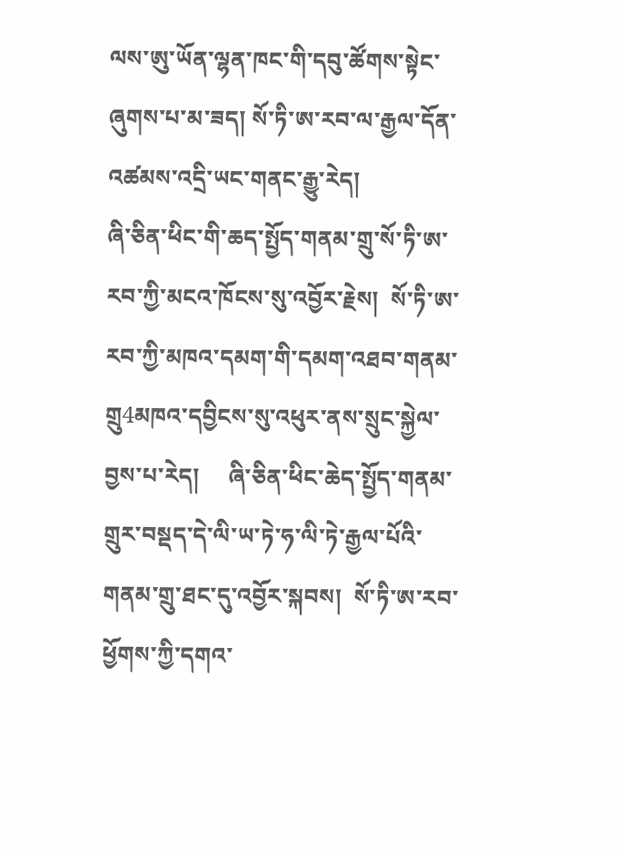ལས་ཨུ་ཡོན་ལྷན་ཁང་གི་དབུ་ཚོགས་སྟེང་ཞུགས་པ་མ་ཟད། སོ་ཏི་ཨ་རབ་ལ་རྒྱལ་དོན་འཚམས་འདྲི་ཡང་གནང་རྒྱུ་རེད།
ཞི་ཅིན་ཕིང་གི་ཆད་སྤྱོད་གནམ་གྲུ་སོ་ཏི་ཨ་རབ་ཀྱི་མངའ་ཁོངས་སུ་འབྱོར་རྗེས།  སོ་ཏི་ཨ་རབ་ཀྱི་མཁའ་དམག་གི་དམག་འཐབ་གནམ་གྲུ4མཁའ་དབྱིངས་སུ་འཕུར་ནས་སྲུང་སྐྱེལ་བྱས་པ་རེད།     ཞི་ཅིན་ཕིང་ཆེད་སྤྱོད་གནམ་གྲུར་བསྡད་དེ་ལི་ཡ་ཏེ་ཧ་ལི་ཏེ་རྒྱལ་པོའི་གནམ་གྲུ་ཐང་དུ་འབྱོར་སྐབས།  སོ་ཏི་ཨ་རབ་ཕྱོགས་ཀྱི་དགའ་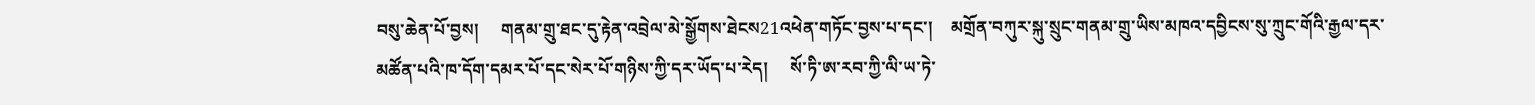བསུ་ཆེན་པོ་བྱས།     གནམ་གྲུ་ཐང་དུ་རྟེན་འབྲེལ་མེ་སྒྱོགས་ཐེངས21འཕེན་གཏོང་བྱས་པ་དང་།    མགྲོན་བཀུར་སྐུ་སྲུང་གནམ་གྲུ་ཡིས་མཁའ་དབྱིངས་སུ་ཀྲུང་གོའི་རྒྱལ་དར་མཚོན་པའི་ཁ་དོག་དམར་པོ་དང་སེར་པོ་གཉིས་ཀྱི་དར་ཡོད་པ་རེད།     སོ་ཏི་ཨ་རབ་ཀྱི་ལི་ཡ་ཏེ་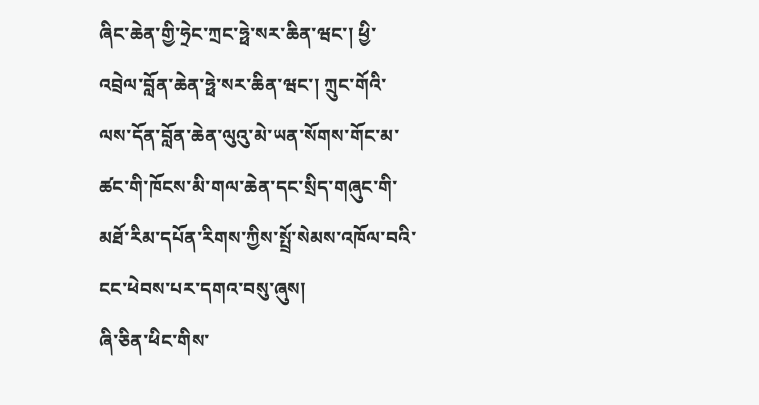ཞིང་ཆེན་གྱི་ཧྲེང་ཀྲང་ཧྥེ་སར་ཆིན་ཝང་། ཕྱི་འབྲེལ་བློན་ཆེན་ཧྥེ་སར་ཆིན་ཝང་། ཀྲུང་གོའི་ལས་དོན་བློན་ཆེན་ལུའུ་མེ་ཡན་སོགས་གོང་མ་ཚང་གི་ཁོངས་མི་གལ་ཆེན་དང་སྲིད་གཞུང་གི་མཐོ་རིམ་དཔོན་རིགས་ཀྱིས་སྤྲོ་སེམས་འཁོལ་བའི་ངང་ཕེབས་པར་དགའ་བསུ་ཞུས།
ཞི་ཅིན་ཕིང་གིས་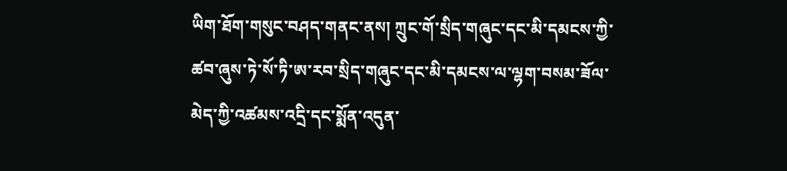ཡིག་ཐོག་གསུང་བཤད་གནང་ནས། ཀྲུང་གོ་སྲིད་གཞུང་དང་མི་དམངས་ཀྱི་ཚབ་ཞུས་ཏེ་སོ་ཏི་ཨ་རབ་སྲིད་གཞུང་དང་མི་དམངས་ལ་ལྷག་བསམ་ཟོལ་མེད་ཀྱི་འཚམས་འདྲི་དང་སྨོན་འདུན་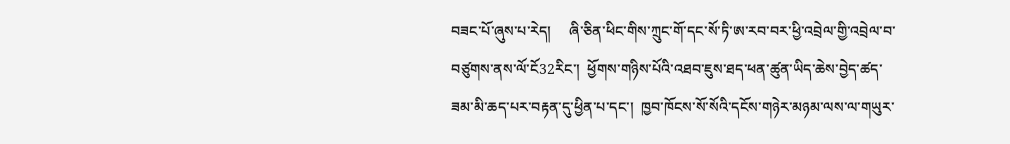བཟང་པོ་ཞུས་པ་རེད།     ཞི་ཅིན་ཕིང་གིས་ཀྲུང་གོ་དང་སོ་ཏི་ཨ་རབ་བར་ཕྱི་འབྲེལ་གྱི་འབྲེལ་བ་བཙུགས་ནས་ལོ་ངོ32རིང་།  ཕྱོགས་གཉིས་པོའི་འཐབ་ཇུས་ཐད་ཕན་ཚུན་ཡིད་ཆེས་བྱེད་ཚད་ཟམ་མི་ཆད་པར་བརྟན་དུ་ཕྱིན་པ་དང་།  ཁྱབ་ཁོངས་སོ་སོའི་དངོས་གཉེར་མཉམ་ལས་ལ་གཡུར་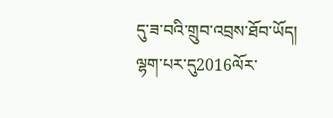དུ་ཟ་བའི་གྲུབ་འབྲས་ཐོབ་ཡོད།    ལྷག་པར་དུ2016ལོར་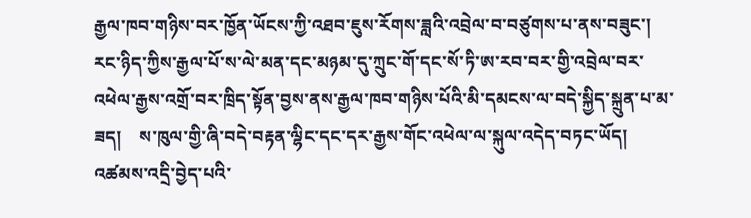རྒྱལ་ཁབ་གཉིས་བར་ཁྱོན་ཡོངས་ཀྱི་འཐབ་ཇུས་རོགས་ཟླའི་འབྲེལ་བ་བཙུགས་པ་ནས་བཟུང་། རང་ཉིད་ཀྱིས་རྒྱལ་པོ་ས་ལེ་མན་དང་མཉམ་དུ་ཀྲུང་གོ་དང་སོ་ཏི་ཨ་རབ་བར་གྱི་འབྲེལ་བར་འཕེལ་རྒྱས་འགྲོ་བར་ཁྲིད་སྟོན་བྱས་ནས་རྒྱལ་ཁབ་གཉིས་པོའི་མི་དམངས་ལ་བདེ་སྐྱིད་སྐྲུན་པ་མ་ཟད།    ས་ཁུལ་གྱི་ཞི་བདེ་བརྟན་ལྷིང་དང་དར་རྒྱས་གོང་འཕེལ་ལ་སྐུལ་འདེད་བཏང་ཡོད།     འཚམས་འདྲི་བྱེད་པའི་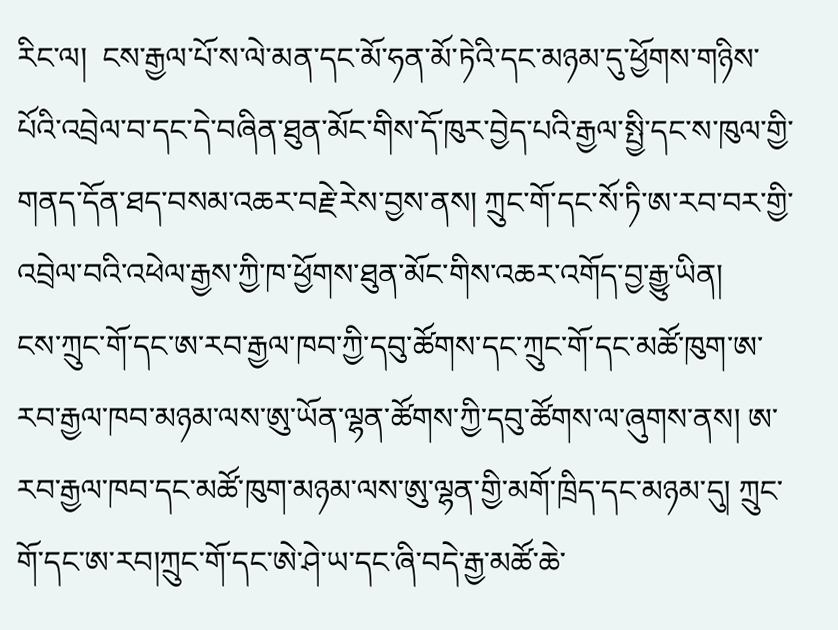རིང་ལ།  ངས་རྒྱལ་པོ་ས་ལེ་མན་དང་མོ་ཧན་མོ་ཏེའི་དང་མཉམ་དུ་ཕྱོགས་གཉིས་པོའི་འབྲེལ་བ་དང་དེ་བཞིན་ཐུན་མོང་གིས་དོ་ཁུར་བྱེད་པའི་རྒྱལ་སྤྱི་དང་ས་ཁུལ་གྱི་གནད་དོན་ཐད་བསམ་འཆར་བརྗེ་རེས་བྱས་ནས། ཀྲུང་གོ་དང་སོ་ཏི་ཨ་རབ་བར་གྱི་འབྲེལ་བའི་འཕེལ་རྒྱས་ཀྱི་ཁ་ཕྱོགས་ཐུན་མོང་གིས་འཆར་འགོད་བྱ་རྒྱུ་ཡིན།     ངས་ཀྲུང་གོ་དང་ཨ་རབ་རྒྱལ་ཁབ་ཀྱི་དབུ་ཚོགས་དང་ཀྲུང་གོ་དང་མཚོ་ཁུག་ཨ་རབ་རྒྱལ་ཁབ་མཉམ་ལས་ཨུ་ཡོན་ལྷན་ཚོགས་ཀྱི་དབུ་ཚོགས་ལ་ཞུགས་ནས། ཨ་རབ་རྒྱལ་ཁབ་དང་མཚོ་ཁུག་མཉམ་ལས་ཨུ་ལྷན་གྱི་མགོ་ཁྲིད་དང་མཉམ་དུ། ཀྲུང་གོ་དང་ཨ་རབ།ཀྲུང་གོ་དང་ཨེ་ཤེ་ཡ་དང་ཞི་བདེ་རྒྱ་མཚོ་ཆེ་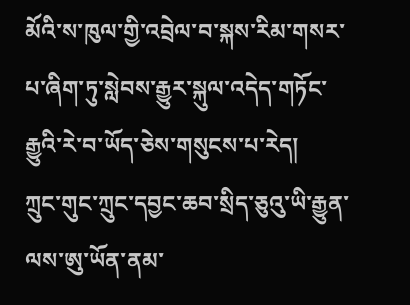མོའི་ས་ཁུལ་གྱི་འབྲེལ་བ་སྐས་རིམ་གསར་པ་ཞིག་ཏུ་སླེབས་རྒྱུར་སྐུལ་འདེད་གཏོང་རྒྱུའི་རེ་བ་ཡོད་ཅེས་གསུངས་པ་རེད།
ཀྲུང་གུང་ཀྲུང་དབྱང་ཆབ་སྲིད་ཅུའུ་ཡི་རྒྱུན་ལས་ཨུ་ཡོན་ནམ་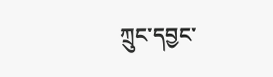ཀྲུང་དབྱང་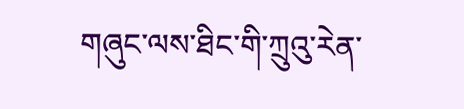གཞུང་ལས་ཐིང་གི་ཀྲུའུ་རེན་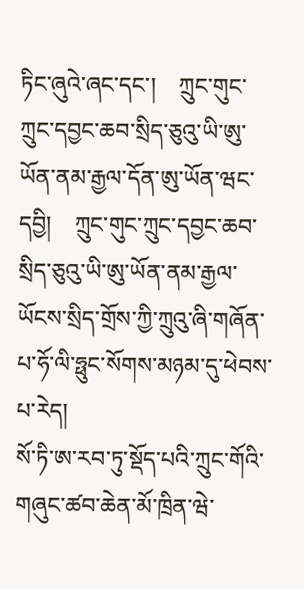ཏིང་ཞུའེ་ཞང་དང་།    ཀྲུང་གུང་ཀྲུང་དབྱང་ཆབ་སྲིད་ཅུའུ་ཡི་ཨུ་ཡོན་ནམ་རྒྱལ་དོན་ཨུ་ཡོན་ཝང་དབྱི།    ཀྲུང་གུང་ཀྲུང་དབྱང་ཆབ་སྲིད་ཅུའུ་ཡི་ཨུ་ཡོན་ནམ་རྒྱལ་ཡོངས་སྲིད་གྲོས་ཀྱི་ཀྲུའུ་ཞི་གཞོན་པ་ཧོ་ལི་ཧྥུང་སོགས་མཉམ་དུ་ཕེབས་པ་རེད།
སོ་ཏི་ཨ་རབ་ཏུ་སྡོད་པའི་ཀྲུང་གོའི་གཞུང་ཚབ་ཆེན་མོ་ཁྲིན་ཝེ་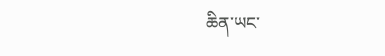ཆིན་ཡང་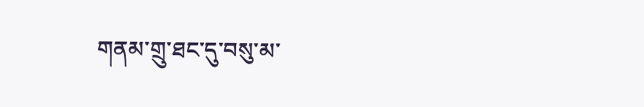གནམ་གྲུ་ཐང་དུ་བསུ་མ་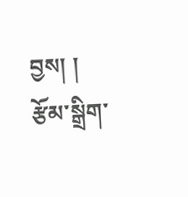བྱས། །
རྩོམ་སྒྲིག་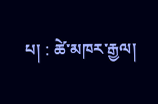པ། : ཚེ་མཁར་རྒྱལ།